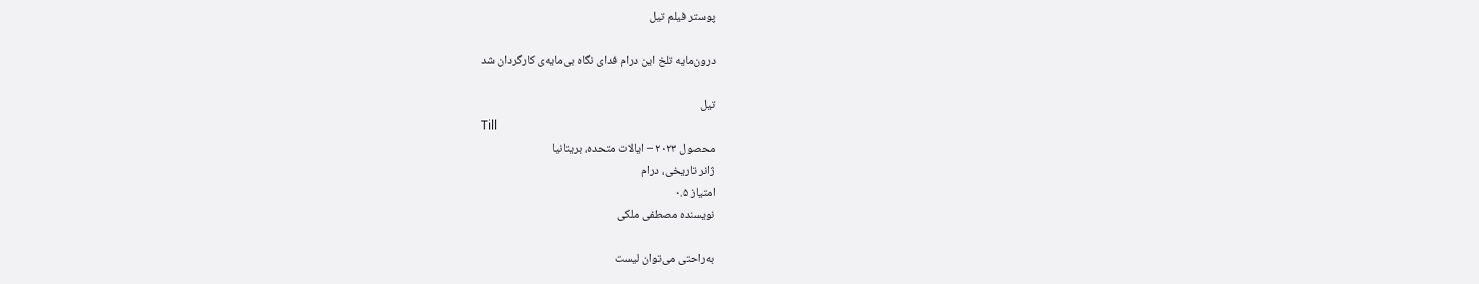پوستر فیلم تیل

درون‌مایه تلخ این درام فدای نگاه بی‌مایه‌ی کارگردان شد

تیل
Till
محصول ۲۰۲۳ – ایالات متحده، بریتانیا
ژانر تاریخی، درام
امتیاز ۰.۵
نویسنده مصطفی ملکی

به‌راحتی می‌توان لیست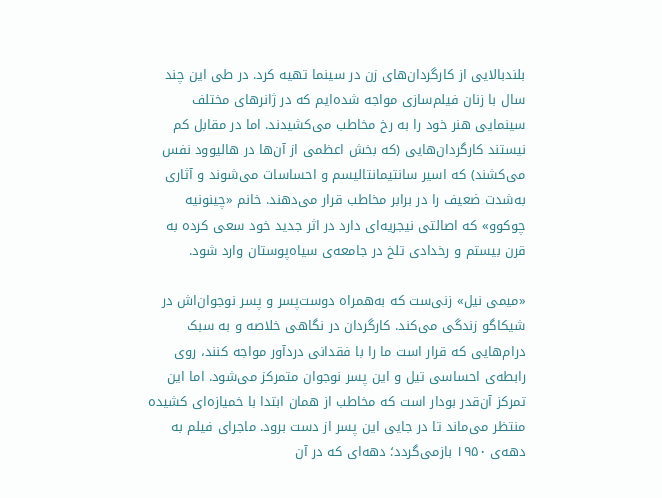بلندبالایی از کارگردان‌های زن در سینما تهیه کرد. در طی این چند سال با زنان فیلم‌سازی مواجه شده‌ایم که در ژانرهای مختلف سینمایی هنر خود را به رخ مخاطب می‌کشیدند. اما در مقابل کم نیستند کارگردان‌هایی (که بخش اعظمی از آن‌ها در هالیوود نفس می‌کشند) که اسیر سانتیمانتالیسم و احساسات می‌شوند و آثاری به‌شدت ضعیف را در برابر مخاطب قرار می‌دهند. خانم «چینونیه چوکوو» که اصالتی نیجریه‌ای دارد در اثر جدید خود سعی کرده به قرن بیستم و رخدادی تلخ در جامعه‌ی سیاه‌پوستان وارد شود.

«میمی نیل» زنی‌‌ست که به‌همراه دوست‌پسر و پسر نوجوان‌اش در شیکاگو زندگی می‌کند. کارگردان در نگاهی خلاصه و به سبک درام‌هایی که قرار است ما را با فقدانی دردآور مواجه کنند، روی رابطه‌ی احساسی تیل و این پسر نوجوان متمرکز می‌شود. اما این تمرکز آن‌قدر بودار است که مخاطب از همان ابتدا با خمیازه‌ای کشیده منتظر می‌ماند تا در جایی این پسر از دست برود. ماجرای فیلم به دهه‌ی ۱۹۵۰ بازمی‌گردد؛ دهه‌ای که در آن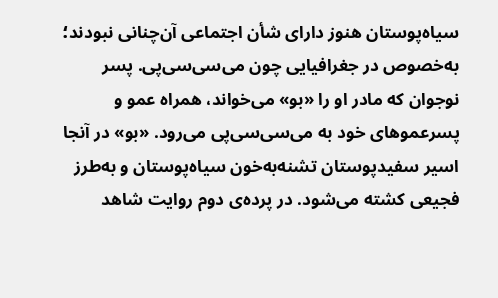سیاه‌پوستان هنوز دارای شأن اجتماعی آن‌چنانی نبودند؛ به‌خصوص در جغرافیایی چون می‌سی‌سی‌پی. پسر نوجوان که مادر او را «بو» می‌خواند، همراه عمو و پسرعموهای خود به می‌سی‌سی‌پی می‌رود. «بو» در آنجا اسیر سفیدپوستان تشنه‌به‌خون سیاه‌پوستان و به‌طرز فجیعی کشته می‌شود. در پرده‌ی دوم روایت شاهد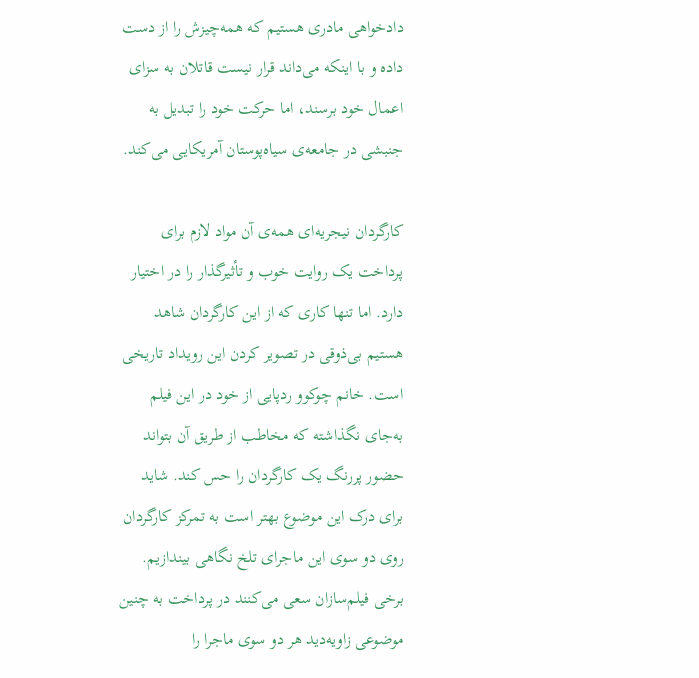دادخواهی مادری هستیم که همه‌چیزش را از دست داده و با اینکه می‌داند قرار نیست قاتلان به سزای اعمال خود برسند، اما حرکت خود را تبدیل به جنبشی در جامعه‌ی سیاه‌پوستان آمریکایی می‌کند.

کارگردان نیجریه‌ای همه‌ی آن مواد لازم برای پرداخت یک روایت خوب و تأثیر‌گذار را در اختیار دارد. اما تنها کاری که از این کارگردان شاهد هستیم بی‌ذوقی در تصویر کردن این رویداد تاریخی است. خانم چوکوو ردپایی از خود در این فیلم به‌جای نگذاشته که مخاطب از طریق آن بتواند حضور پررنگ یک کارگردان را حس کند. شاید برای درک این موضوع بهتر است به تمرکز کارگردان روی دو سوی این ماجرای تلخ نگاهی بیندازیم. برخی فیلم‌سازان سعی می‌کنند در پرداخت به چنین موضوعی زاویه‌دید هر دو سوی ماجرا را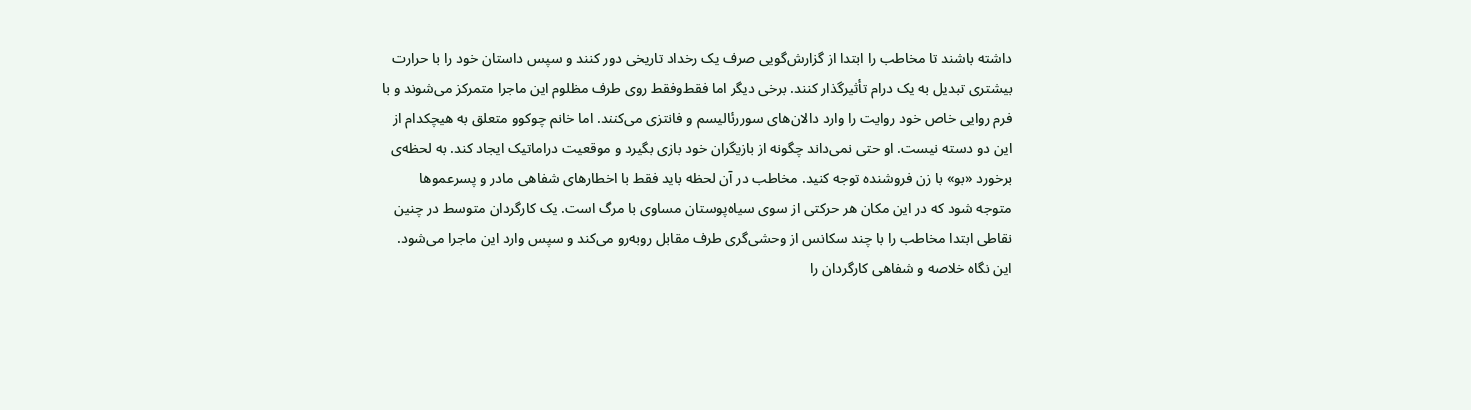داشته باشند تا مخاطب را ابتدا از گزارش‌گویی صرف یک رخداد تاریخی دور کنند و سپس داستان خود را با حرارت بیشتری تبدیل به یک درام تأثیرگذار کنند. برخی دیگر اما فقط‌و‌فقط روی طرف مظلوم این ماجرا متمرکز می‌شوند و با فرم روایی خاص خود روایت را وارد دالان‌های سوررئالیسم و فانتزی می‌کنند. اما خانم چوکوو متعلق به هیچکدام از این دو دسته نیست. او حتی نمی‌داند چگونه از بازیگران خود بازی بگیرد و موقعیت دراماتیک ایجاد کند. به لحظه‌ی برخورد «بو» با زن فروشنده توجه کنید. مخاطب در آن لحظه باید فقط با اخطارهای شفاهی مادر و پسرعموها متوجه شود که در این مکان هر حرکتی از سوی سیاه‌پوستان مساوی با مرگ است. یک کارگردان متوسط در چنین نقاطی ابتدا مخاطب را با چند سکانس از وحشی‌گری طرف مقابل روبه‌رو می‌کند و سپس وارد این ماجرا می‌شود. این نگاه خلاصه و شفاهی کارگردان را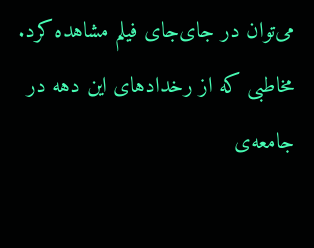می‌توان در جای‌جای فیلم مشاهده کرد. مخاطبی که از رخدادهای این دهه در جامعه‌ی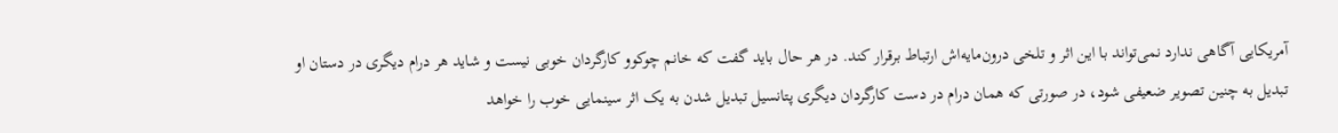آمریکایی آگاهی ندارد نمی‌تواند با این اثر و تلخی درون‌مایه‌اش ارتباط برقرار کند. در هر حال باید گفت که خانم چوکوو کارگردان خوبی نیست و شاید هر درام دیگری در دستان او تبدیل به چنین تصویر ضعیفی شود، در صورتی که همان درام در دست کارگردان دیگری پتانسیل تبدیل شدن به یک اثر سینمایی خوب را خواهد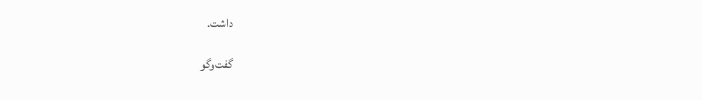داشت.

گفت‌وگو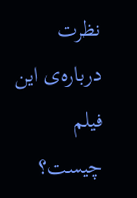نظرت درباره‌ی این فیلم چیست؟